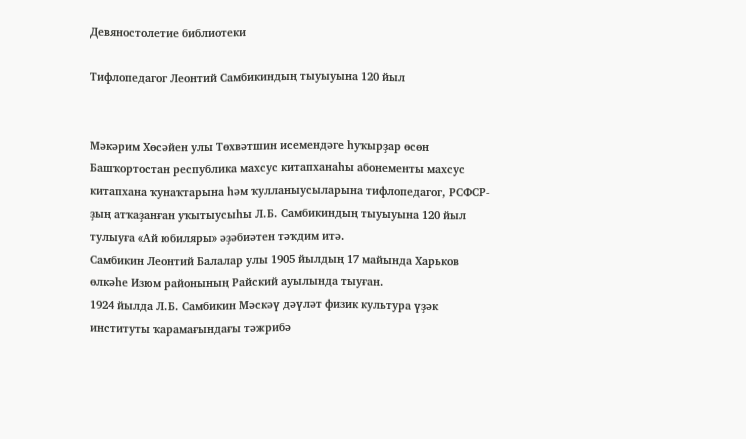Девяностолетие библиотеки

Тифлопедагог Леонтий Самбикиндың тыуыуына 120 йыл


Мәкәрим Хөсәйен улы Төхвәтшин исемендәге һуҡырҙар өсөн Башҡортостан республика махсус китапханаһы абонементы махсус китапхана ҡунаҡтарына һәм ҡулланыусыларына тифлопедагог, РСФСР-ҙың атҡаҙанған уҡытыусыһы Л.Б. Самбикиндың тыуыуына 120 йыл тулыуға «Ай юбиляры» әҙәбиәтен тәҡдим итә.
Самбикин Леонтий Балалар улы 1905 йылдың 17 майында Харьков өлкәһе Изюм районының Райский ауылында тыуған.
1924 йылда Л.Б. Самбикин Мәскәү дәүләт физик культура үҙәк институты ҡарамағындағы тәжрибә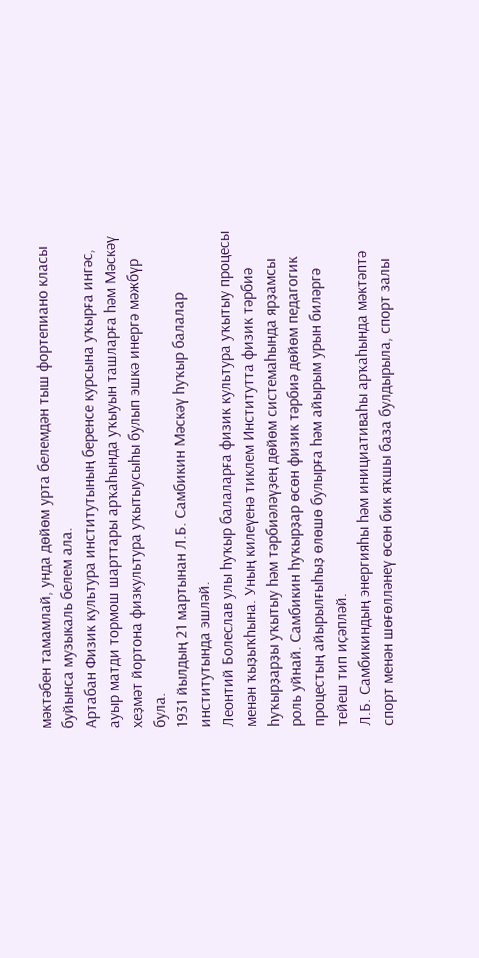мәктәбен тамамлай, унда дөйөм урта белемдән тыш фортепиано класы буйынса музыкаль белем ала.
Артабан Физик культура институтының беренсе курсына уҡырға ингәс, ауыр матди тормош шарттары арҡаһында уҡыуын ташларға һәм Мәскәү хеҙмәт йортона физкультура уҡытыусыһы булып эшкә инергә мәжбүр була.
1931 йылдың 21 мартынан Л.Б. Самбикин Мәскәү һуҡыр балалар институтында эшләй.
Леонтий Болеслав улы һуҡыр балаларға физик культура уҡытыу процесы менән ҡыҙыҡһына. Уның килеүенә тиклем Институтта физик тәрбиә һуҡырҙарҙы уҡытыу һәм тәрбиәләүҙең дөйөм системаһында ярҙамсы роль уйнай. Самбикин һуҡырҙар өсөн физик тәрбиә дөйөм педагогик процестың айырылғыһыҙ өлөшө булырға һәм айырым урын биләргә тейеш тип иҫәпләй.
Л.Б. Самбикиндың энергияһы һәм инициативаһы арҡаһында мәктәптә спорт менән шөғөлләнеү өсөн бик яҡшы база булдырыла, спорт залы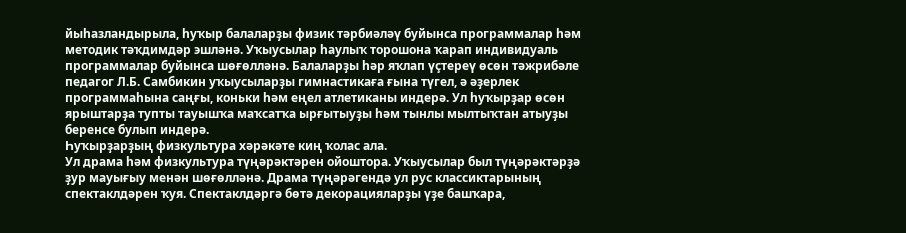йыһазландырыла, һуҡыр балаларҙы физик тәрбиәләү буйынса программалар һәм методик тәҡдимдәр эшләнә. Уҡыусылар һаулыҡ торошона ҡарап индивидуаль программалар буйынса шөғөлләнә. Балаларҙы һәр яҡлап үҫтереү өсөн тәжрибәле педагог Л.Б. Самбикин уҡыусыларҙы гимнастикаға ғына түгел, ә әҙерлек программаһына саңғы, коньки һәм еңел атлетиканы индерә. Ул һуҡырҙар өсөн ярыштарҙа тупты тауышҡа маҡсатҡа ырғытыуҙы һәм тынлы мылтыҡтан атыуҙы беренсе булып индерә.
Һуҡырҙарҙың физкультура хәрәкәте киң ҡолас ала.
Ул драма һәм физкультура түңәрәктәрен ойоштора. Уҡыусылар был түңәрәктәрҙә ҙур мауығыу менән шөғөлләнә. Драма түңәрәгендә ул рус классиктарының спектаклдәрен ҡуя. Спектаклдәргә бөтә декорацияларҙы үҙе башҡара,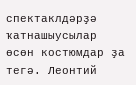спектаклдәрҙә ҡатнашыусылар өсөн костюмдар ҙа тегә. Леонтий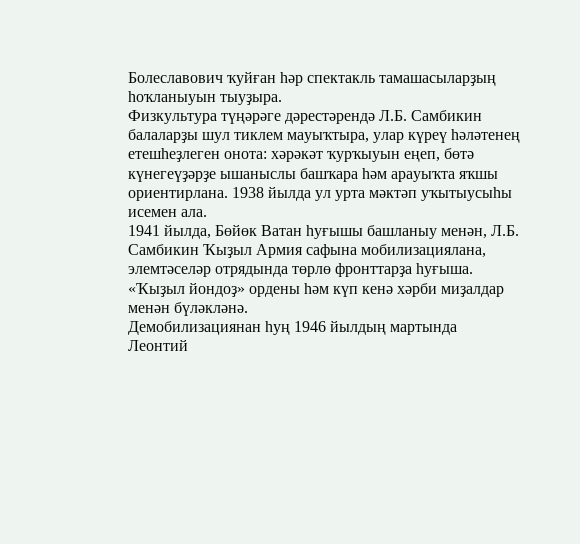Болеславович ҡуйған һәр спектакль тамашасыларҙың һоҡланыуын тыуҙыра.
Физкультура түңәрәге дәрестәрендә Л.Б. Самбикин балаларҙы шул тиклем мауыҡтыра, улар күреү һәләтенең етешһеҙлеген онота: хәрәкәт ҡурҡыуын еңеп, бөтә күнегеүҙәрҙе ышаныслы башҡара һәм арауыҡта яҡшы ориентирлана. 1938 йылда ул урта мәктәп уҡытыусыһы исемен ала.
1941 йылда, Бөйөк Ватан һуғышы башланыу менән, Л.Б. Самбикин Ҡыҙыл Армия сафына мобилизациялана, элемтәселәр отрядында төрлө фронттарҙа һуғыша. «Ҡыҙыл йондоҙ» ордены һәм күп кенә хәрби миҙалдар менән бүләкләнә.
Демобилизациянан һуң 1946 йылдың мартында Леонтий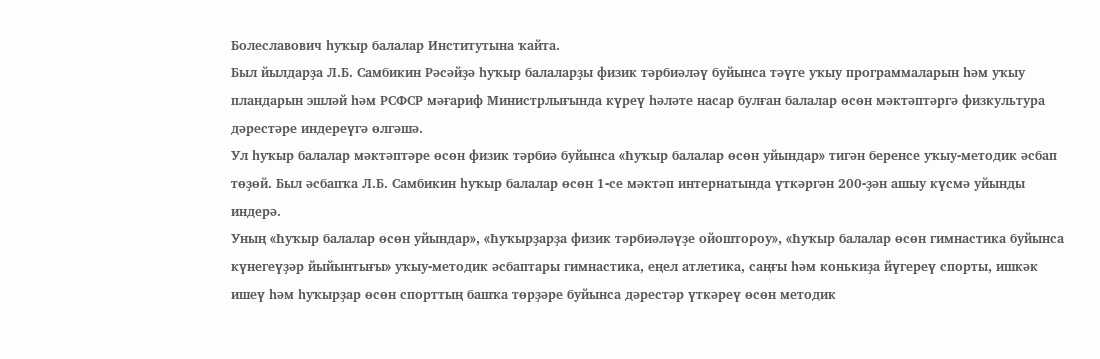Болеславович һуҡыр балалар Институтына ҡайта.
Был йылдарҙа Л.Б. Самбикин Рәсәйҙә һуҡыр балаларҙы физик тәрбиәләү буйынса тәүге уҡыу программаларын һәм уҡыу пландарын эшләй һәм РСФСР мәғариф Министрлығында күреү һәләте насар булған балалар өсөн мәктәптәргә физкультура дәрестәре индереүгә өлгәшә.
Ул һуҡыр балалар мәктәптәре өсөн физик тәрбиә буйынса «Һуҡыр балалар өсөн уйындар» тигән беренсе уҡыу-методик әсбап төҙөй. Был әсбапҡа Л.Б. Самбикин һуҡыр балалар өсөн 1-се мәктәп интернатында үткәргән 200-ҙән ашыу күсмә уйынды индерә.
Уның «Һуҡыр балалар өсөн уйындар», «Һуҡырҙарҙа физик тәрбиәләүҙе ойоштороу», «Һуҡыр балалар өсөн гимнастика буйынса күнегеүҙәр йыйынтығы» уҡыу-методик әсбаптары гимнастика, еңел атлетика, саңғы һәм конькиҙа йүгереү спорты, ишкәк ишеү һәм һуҡырҙар өсөн спорттың башҡа төрҙәре буйынса дәрестәр үткәреү өсөн методик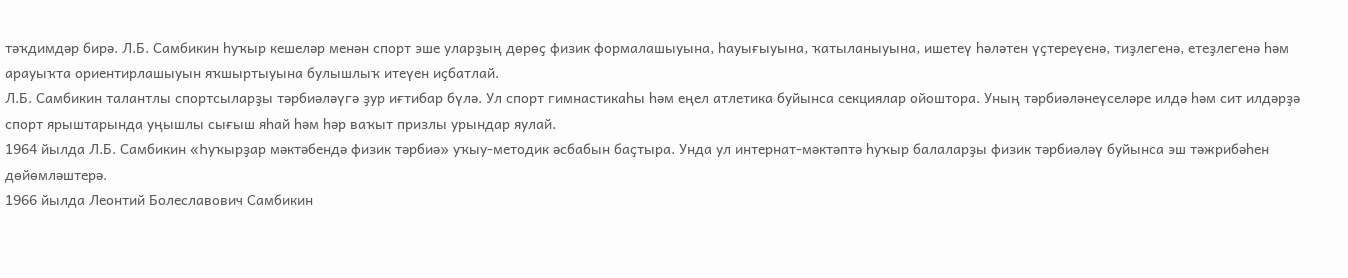тәҡдимдәр бирә. Л.Б. Самбикин һуҡыр кешеләр менән спорт эше уларҙың дөрөҫ физик формалашыуына, һауығыуына, ҡатыланыуына, ишетеү һәләтен үҫтереүенә, тиҙлегенә, етеҙлегенә һәм арауыҡта ориентирлашыуын яҡшыртыуына булышлыҡ итеүен иҫбатлай.
Л.Б. Самбикин талантлы спортсыларҙы тәрбиәләүгә ҙур иғтибар бүлә. Ул спорт гимнастикаһы һәм еңел атлетика буйынса секциялар ойоштора. Уның тәрбиәләнеүселәре илдә һәм сит илдәрҙә спорт ярыштарында уңышлы сығыш яһай һәм һәр ваҡыт призлы урындар яулай.
1964 йылда Л.Б. Самбикин «Һуҡырҙар мәктәбендә физик тәрбиә» уҡыу-методик әсбабын баҫтыра. Унда ул интернат-мәктәптә һуҡыр балаларҙы физик тәрбиәләү буйынса эш тәжрибәһен дөйөмләштерә.
1966 йылда Леонтий Болеславович Самбикин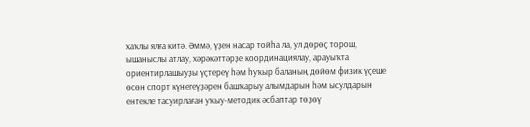хаҡлы ялға китә. Әммә, үҙен насар тойһа ла, ул дөрөҫ торош, ышаныслы атлау, хәрәкәттәрҙе координациялау, арауыҡта ориентирлашыуҙы үҫтереү һәм һуҡыр баланың дөйөм физик үҫеше өсөн спорт күнегеүҙәрен башҡарыу алымдарын һәм ысулдарын ентекле тасуирлаған уҡыу-методик әсбаптар төҙөү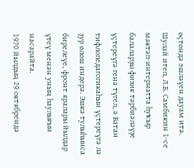өҫтөндә эшләүен дауам итә.
Шулай итеп, Л.Б. Самбикин 1-се мәктәп-интернатта һуҡыр балаларҙы физик тәрбиәләүҙе үҫтереүгә генә түгел, ә Ватан тифлопедагогикаһын үҫтереүгә лә ҙур өлөш индерә. Эшкә тулыһынса бирелеүе, фронт яралары йылдар үтеү менән уның һаулығын насарайта.
1970 йылдың 29 октябрендә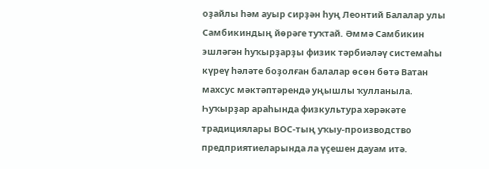оҙайлы һәм ауыр сирҙән һуң Леонтий Балалар улы Самбикиндың йөрәге туҡтай. Әммә Самбикин эшләгән һуҡырҙарҙы физик тәрбиәләү системаһы күреү һәләте боҙолған балалар өсөн бөтә Ватан махсус мәктәптәрендә уңышлы ҡулланыла. Һуҡырҙар араһында физкультура хәрәкәте традициялары ВОС-тың уҡыу-производство предприятиеларында ла үҫешен дауам итә.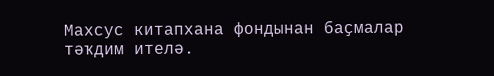Махсус китапхана фондынан баҫмалар тәҡдим ителә.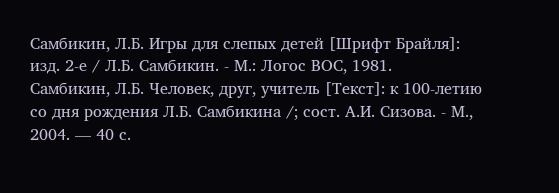Самбикин, Л.Б. Игры для слепых детей [Шрифт Брайля]: изд. 2-е / Л.Б. Самбикин. - М.: Логос ВОС, 1981.
Самбикин, Л.Б. Человек, друг, учитель [Текст]: к 100-летию со дня рождения Л.Б. Самбикина /; сост. А.И. Сизова. - М., 2004. — 40 с.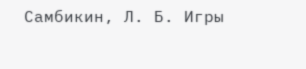Самбикин, Л. Б. Игры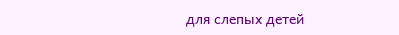для слепых детей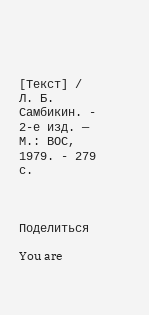[Текст] / Л. Б. Самбикин. - 2-е изд. — М.: ВОС, 1979. - 279 с.



Поделиться

You are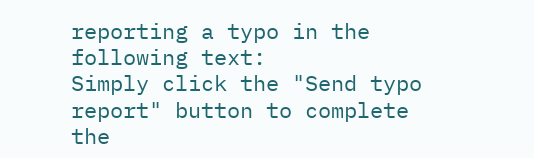reporting a typo in the following text:
Simply click the "Send typo report" button to complete the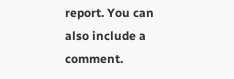report. You can also include a comment.